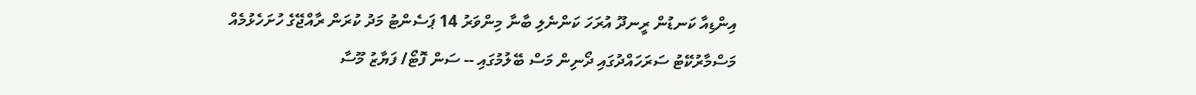އިންޑިއާ ކަނޑުން ރީނދޫ އުރަހަ ކަންނެލި ބާނާ މިންވަރު 14 ޕަސެންޓު މަދު ކުރަން ރާއްޖޭގެ ހުށަހެޅުމެއް
މަސްމާރުކޭޓު ސަރަހައްދުގައި ދޯނިން މަސް ބޭލުމުގައި -- ސަން ފޮޓޯ/ ފަޔާޒު މޫސާ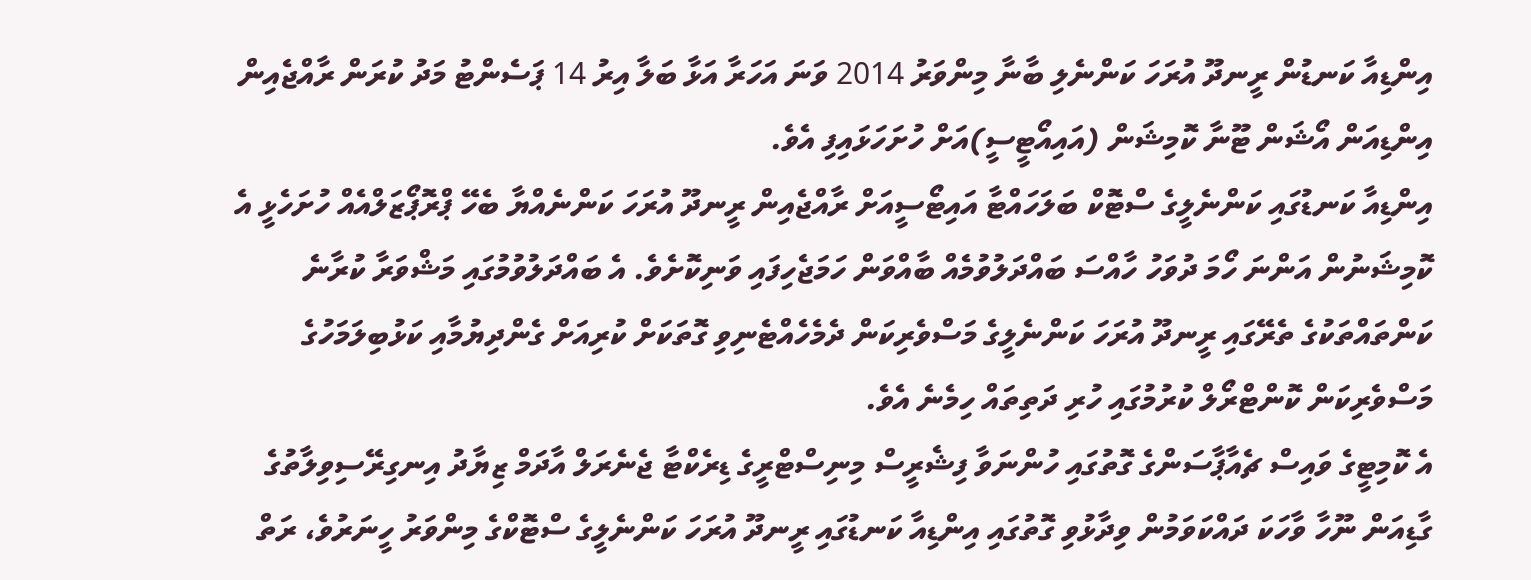އިންޑިއާ ކަނޑުން ރީނދޫ އުރަހަ ކަންނެލި ބާނާ މިންވަރު 2014 ވަނަ އަހަރާ އަޅާ ބަލާ އިރު 14 ޕަސެންޓު މަދު ކުރަން ރާއްޖެއިން އިންޑިއަން އޯޝަން ޓޫނާ ކޮމިޝަން (އައިއޯޓީސީ)އަށް ހުށަހަޅައިފި އެވެ.
އިންޑިއާ ކަނޑުގައި ކަންނެލީގެ ސްޓޮކް ބަލަހައްޓާ އައިޓޯސީއަށް ރާއްޖެއިން ރީނދޫ އުރަހަ ކަންނެއްޔާ ބެހޭ ޕްރޮޕޯޒަލްއެއް ހުށަހެޅީ އެ ކޮމިޝަނުން އަންނަ ހޯމަ ދުވަހު ހާއްސަ ބައްދަލުވުމެއް ބާއްވަން ހަމަޖެހިފައި ވަނިކޮށެވެ. އެ ބައްދަލުވުމުގައި މަޝްވަރާ ކުރާނެ ކަންތައްތަކުގެ ތެރޭގައި ރީނދޫ އުރަހަ ކަންނެލީގެ މަސްވެރިކަން ދެމެހެއްޓެނިވި ގޮތަކަށް ކުރިއަށް ގެންދިޔުމާއި ކަޅުބިލަމަހުގެ މަސްވެރިކަން ކޮންޓްރޯލް ކުރުމުގައި ހުރި ދަތިތައް ހިމެނެ އެވެ.
އެ ކޮމިޓީގެ ވައިސް ޗެއާޕާސަންގެ ގޮތުގައި ހުންނަވާ ފިޝެރީސް މިނިސްޓްރީގެ ޑިރެކްޓާ ޖެނެރަލް އާދަމް ޒިޔާދު އިނގިރޭސިވިލާތުގެ ގާޑިއަން ނޫހާ ވާހަކަ ދައްކަވަމުން ވިދާޅުވި ގޮތުގައި އިންޑިއާ ކަނޑުގައި ރީނދޫ އުރަހަ ކަންނެލީގެ ސްޓޮކްގެ މިންވަރު ހީނަރުވެ، ރަތް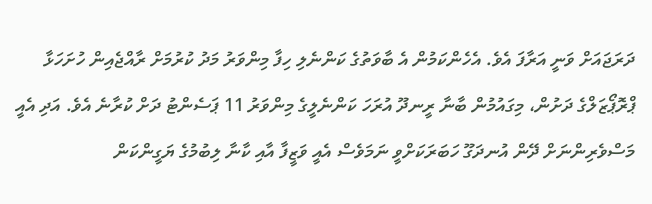ދަރަޖައަށް ވަނީ އަރާފަ އެވެ. އެހެންކަމުން އެ ބާވަތުގެ ކަންނެލި ހިފާ މިންވަރު މަދު ކުރުމަށް ރާއްޖެއިން ހުށަހަޅާ ޕްރޮޕޯޒަލްގެ ދަށުން، މިގައުމުން ބާނާ ރީނދޫ އުރަހަ ކަންނެލީގެ މިންވަރު 11 ޕަސެންޓު ދަށް ކުރާނެ އެވެ. އަދި އެއީ މަސްވެރިންނަށް ދޭން އުނދަގޫ ހަބަރަކަށްވީ ނަމަވެސް އެއީ ވަޒީފާ އާއި ކާނާ ލިބުމުގެ ޔަގީންކަން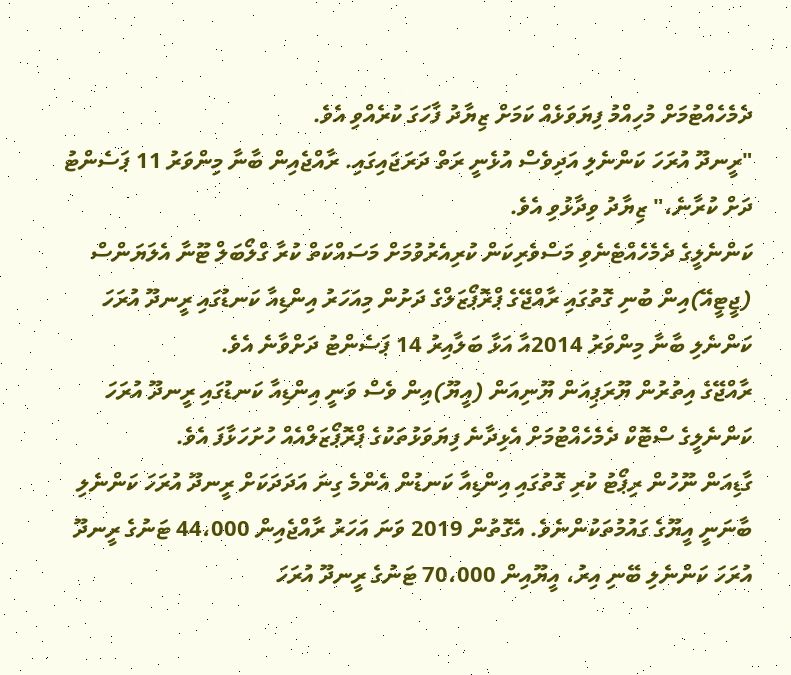ދެމެހެއްޓުމަށް މުހިއްމު ފިޔަވަޅެއް ކަމަށް ޒިޔާދު ފާހަގަ ކުރެއްވި އެވެ.
"ރީނދޫ އުރަހަ ކަންނެލި އަދިވެސް އުޅެނީ ރަތް ދަރަޖައިގައި. ރާއްޖެއިން ބާނާ މިންވަރު 11 ޕަސެންޓު ދަށް ކުރާނެ،" ޒިޔާދު ވިދާޅުވި އެވެ.
ކަންނެލީގެ ދެމެހެއްޓެނެވި މަސްވެރިކަން ކުރިއެރުވުމަށް މަސައްކަތް ކުރާ ގްލޯބަލް ޓޫނާ އެލަޔަންސް (ޖީޓީއޭ)އިން ބުނި ގޮތުގައި ރާއްޖޭގެ ޕްރޮޕޯޒަލްގެ ދަށުން މިއަހަރު އިންޑިއާ ކަނޑުގައި ރީނދޫ އުރަހަ ކަންނެލި ބާނާ މިންވަރު 2014އާ އަޅާ ބަލާއިރު 14 ޕަސެންޓު ދަށްވާނެ އެވެ.
ރާއްޖޭގެ އިތުރުން ޔޫރަޕިއަން ޔޫނިއަން (އީޔޫ)އިން ވެސް ވަނީ އިންޑިއާ ކަނޑުގައި ރީނދޫ އުރަހަ ކަންނެލީގެ ސްޓޮކް ދެމެހެއްޓުމަށް އެޅިދާނެ ފިޔަވަޅުތަކުގެ ޕްރޮޕޯޒަލްއެއް ހުށަހަޅާފަ އެވެ.
ގާޑިއަން ނޫހުން ރިޕޯޓު ކުރި ގޮތުގައި އިންޑިއާ ކަނޑުން އެންމެ ގިނަ އަދަދަކަށް ރީނދޫ އުރަހަ ކަންނެލި ބާނަނީ އީޔޫގެ ގައުމުތަކުންނެވެ. އެގޮތުން 2019 ވަނަ އަހަރު ރާއްޖެއިން 44،000 ޓަނުގެ ރީނދޫ އުރަހަ ކަންނެލި ބޭނި އިރު، އީޔޫއިން 70،000 ޓަނުގެ ރީނދޫ އުރަހަ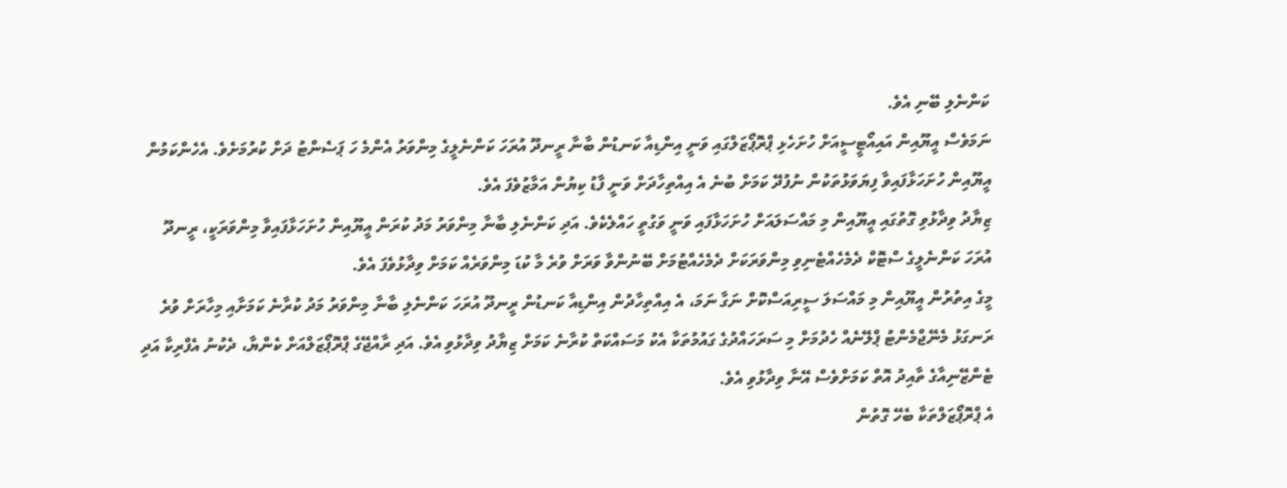ކަންނެލި ބޭނި އެވެ.
ނަމަވެސް އީޔޫއިން އައިއޯޓީސީއަށް ހުށަހެޅި ޕްރޮޕޯޒަލްގައި ވަނީ އިންޑިއާ ކަނޑުން ބާނާ ރީނދޫ އުރަހަ ކަންނެލީގެ މިންވަރު އެންމެ ހަ ޕަސެންޓު ދަށް ކުރުމަށެވެ. އެހެންކަމުން އީޔޫއިން ހުށަހަޅާފައިވާ ފިޔަވަޅުތަކުން ނުފުދޭ ކަމަށް ބުނެ އެ އިއްތިހާދަށް ވަނީ ފާޑު ކިޔުން އަމާޒުވެފަ އެވެ.
ޒިޔާދު ވިދާޅުވި ގޮތުގައި އީޔޫއިން މި މައްސަލައަށް ހުށަހަޅާފައި ވަނީ ވަގުތީ ހައްލެކެވެ. އަދި ކަންނެލި ބާނާ މިންވަރު މަދު ކުރަން އީޔޫއިން ހުށަހަޅާފައިވާ މިންވަރަކީ، ރީނދޫ އުރަހަ ކަންނެލީގެ ސްޓޮކް ދެމެހެއްޓެނިވި މިންވަރަކަށް ދެމެހެއްޓުމަށް ބޭނުންވާ ވަރަށް ވުރެ މާ ކުޑަ މިންވަރެއް ކަމަށް ވިދާޅުވެފަ އެވެ.
މީގެ އިތުރުން އީޔޫއިން މި މައްސަލަ ސީރިއަސްކޮށް ނަގާ ނަމަ، އެ އިއްތިހާދުން އިންޑިއާ ކަނޑުން ރީނދޫ އުރަހަ ކަންނެލި ބާނާ މިންވަރު މަދު ކުރާނެ ކަމަށާއި މިހާރަށް ވުރެ ރަނގަޅު މެނޭޖްމެންޓު ޕްލޭނެއް ހެދުމަށް މި ސަރަހައްދުގެ ގައުމުތަކާ އެކު މަސައްކަތް ކުރާނެ ކަމަށް ޒިޔާދު ވިދާޅުވި އެވެ. އަދި ރާއްޖޭގެ ޕްރޮޕޯޒަލްއަށް ކެންޔާ، ދެކުނު އެފްރިކާ އަދި ޓެންޒޭނިއާގެ ތާއިދު އޮތް ކަމަށްވެސް އޭނާ ވިދާޅުވި އެވެ.
އެ ޕްރޮޕޯޒަލްތަކާ ބެހޭ ގޮތުން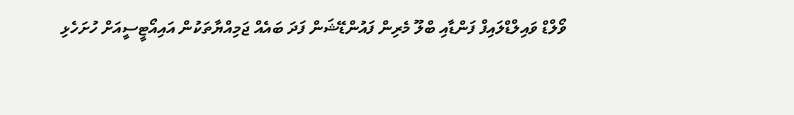ވޯލްޑް ވައިލްޑްލައިފް ފަންޑާއި ބްލޫ މެރިން ފައުންޑޭޝަން ފަދަ ބައެއް ޖަމިއްޔާތަކުން އައިއޯޓީސީއަށް ހުށަހެޅި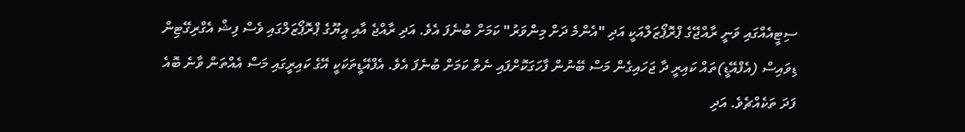ސިޓީއެއްގައި ވަނީ ރާއްޖޭގެ ޕްރޮޕޯޒަލްއަކީ އަދި "އެންމެ ދަށް މިންވަރު" ކަމަށް ބުނެފަ އެވެ. އަދި ރާއްޖެ އާއި އީޔޫގެ ޕްރޮޕޯޒަލްގައި ވެސް ފިޝް އެގްރިގޭޓިން ޑިވައިސް (އެފްއޭޑީ)ތައް ކައިރީ ދާ ޖަހައިގެން މަސް ބޭނުން ފާހަގަކޮށްފައި ނެތް ކަމަށް ބުނެފަ އެވެ. އެފްއޭޑީތަކަކީ އޭގެ ކައިރީގައި މަސް އެއްތަން ވާނެ ބޮއެ ފަދަ ތަކެއްޗެވެ. އަދި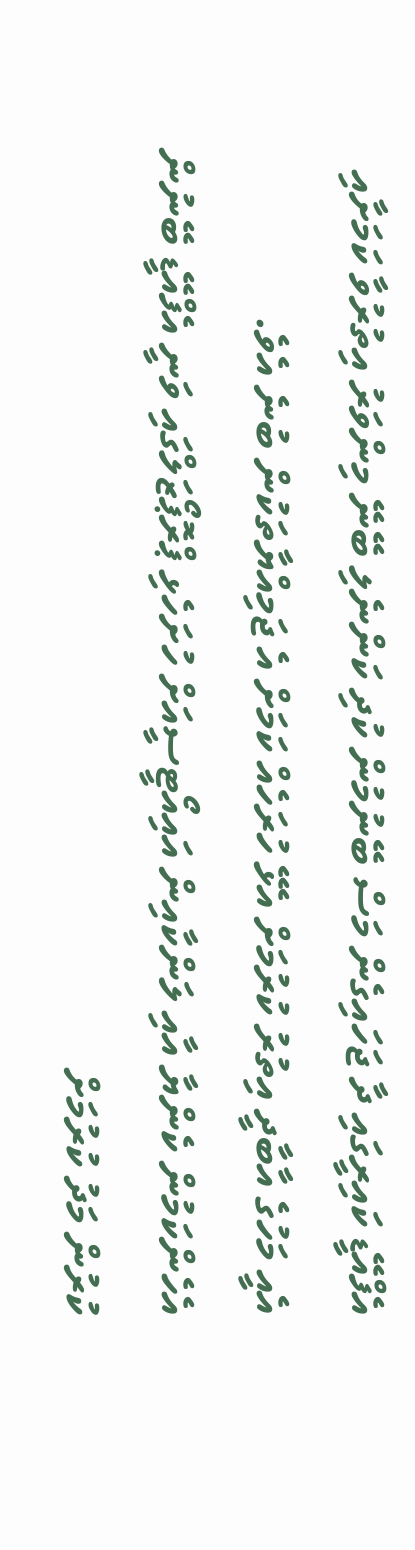އެފްއޭޑީ ކައިރީގައި ދާ ޖަހައިގެން މަސް ބޭނުމުން ކުދި ކަންނެލި ބޭނޭ މިންވަރު އިތުރުވާ ކަމަށާއި އެއީ މަހުގެ އާބާދީ އިތުރު ކުރުމަށް އެޅޭ ހުރަހެއް ކަމަށް އެ ޖަމިއްޔާތަކުން ބުނެ އެވެ.
އެހެންކަމުން ކެންޔާ އާއި ލަންކާއިން އައިއޯޓީސީއަށް ހުށަހެޅި ޕްރޮޕޯޒަލްގައި ވަނީ އެފްއޭޑީ ބޭނުން ކުރުން މަދު ކުރުމަށް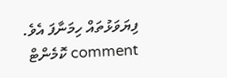ފިޔަވަޅުތައް ހިމަނާފަ އެވެ.
comment ކޮމެންޓް